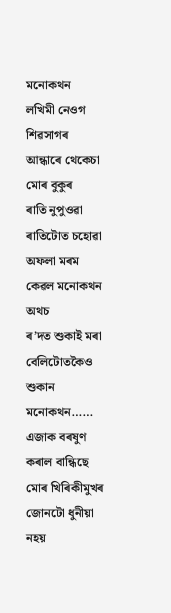মনোকথন
লখিমী নেওগ
শিৱসাগৰ
আন্ধাৰে থেকেচা মোৰ বুকুৰ
ৰাতি নুপুওৱা ৰাতিটোত চহোৱা অফলা মৰম
কেৱল মনোকথন
অথচ
ৰ’দত শুকাই মৰা বেলিটোতকৈও শুকান
মনোকথন……
এজাক বৰষুণ কৰাল বান্ধিছে
মোৰ খিৰিকীমুখৰ জোনটো ধুনীয়া নহয়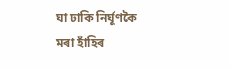ঘা ঢাকি নিৰ্ঘূণকৈ মৰা হাঁহিৰ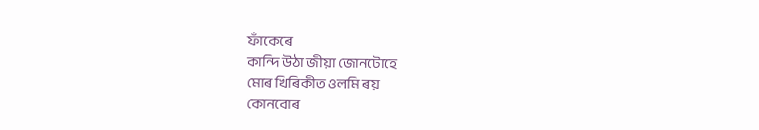ফাঁকেৰে
কান্দি উঠা জীয়া জোনটোহে
মোৰ খিৰিকীত ওলমি ৰয়
কোনবোৰ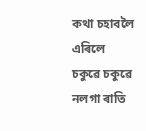কথা চহাবলৈ এৰিলে
চকুৱে চকুৱে নলগা ৰাতি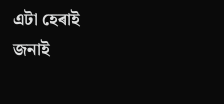এটা হেৰাই
জনাই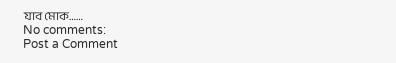যাব মোক……
No comments:
Post a Comment